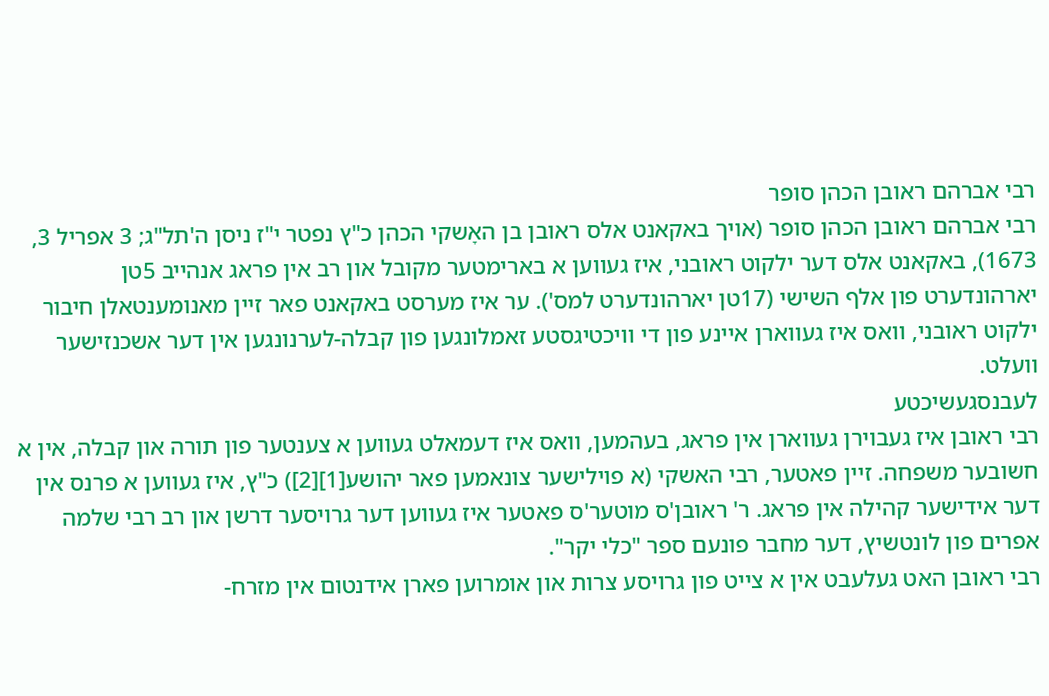רבי אברהם ראובן הכהן סופר
רבי אברהם ראובן הכהן סופר (אויך באקאנט אלס ראובן בן האָשקי הכהן כ"ץ נפטר י"ז ניסן ה'תל"ג; 3 אפריל 3, 1673), באקאנט אלס דער ילקוט ראובני, איז געווען א בארימטער מקובל און רב אין פראג אנהייב 5טן יארהונדערט פון אלף השישי (17טן יארהונדערט למס'). ער איז מערסט באקאנט פאר זיין מאנומענטאלן חיבור ילקוט ראובני, וואס איז געווארן איינע פון די וויכטיגסטע זאמלונגען פון קבלה-לערנונגען אין דער אשכנזישער וועלט.
לעבנסגעשיכטע
רבי ראובן איז געבוירן געווארן אין פראג, בעהמען, וואס איז דעמאלט געווען א צענטער פון תורה און קבלה, אין א חשובער משפחה. זיין פאטער, רבי האשקי (א פוילישער צונאמען פאר יהושע[1][2]) כ"ץ, איז געווען א פרנס אין דער אידישער קהילה אין פראג. ר' ראובן'ס מוטער'ס פאטער איז געווען דער גרויסער דרשן און רב רבי שלמה אפרים פון לונטשיץ, דער מחבר פונעם ספר "כלי יקר".
רבי ראובן האט געלעבט אין א צייט פון גרויסע צרות און אומרוען פארן אידנטום אין מזרח-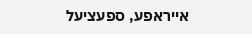אייראפע, ספעציעל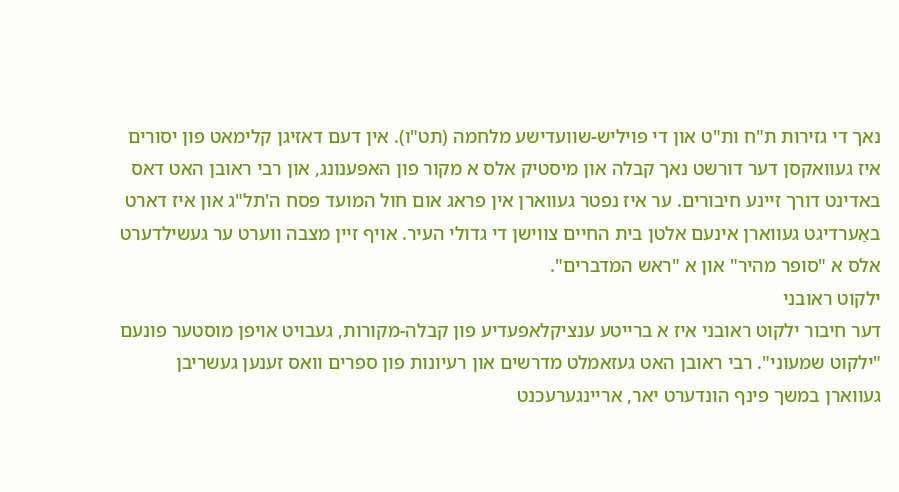נאך די גזירות ת"ח ות"ט און די פּויליש-שוועדישע מלחמה (תט"ו). אין דעם דאזיגן קלימאט פון יסורים איז געוואקסן דער דורשט נאך קבלה און מיסטיק אלס א מקור פון האפענונג, און רבי ראובן האט דאס באדינט דורך זיינע חיבורים. ער איז נפטר געווארן אין פראג אום חול המועד פסח ה'תל"ג און איז דארט באַערדיגט געווארן אינעם אלטן בית החיים צווישן די גדולי העיר. אויף זיין מצבה ווערט ער געשילדערט אלס א "סופר מהיר" און א "ראש המדברים".
ילקוט ראובני
דער חיבור ילקוט ראובני איז א ברייטע ענציקלאפעדיע פון קבלה-מקורות, געבויט אויפן מוסטער פונעם "ילקוט שמעוני". רבי ראובן האט געזאמלט מדרשים און רעיונות פון ספרים וואס זענען געשריבן געווארן במשך פינף הונדערט יאר, אריינגערעכנט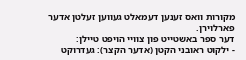מקורות וואס זענען דעמאלט געווען זעלטן אדער פארלוירן.
דער ספר באשטייט פון צוויי הויפט טיילן:
- ילקוט ראובני הקטן (אדער הקצר): געדרוקט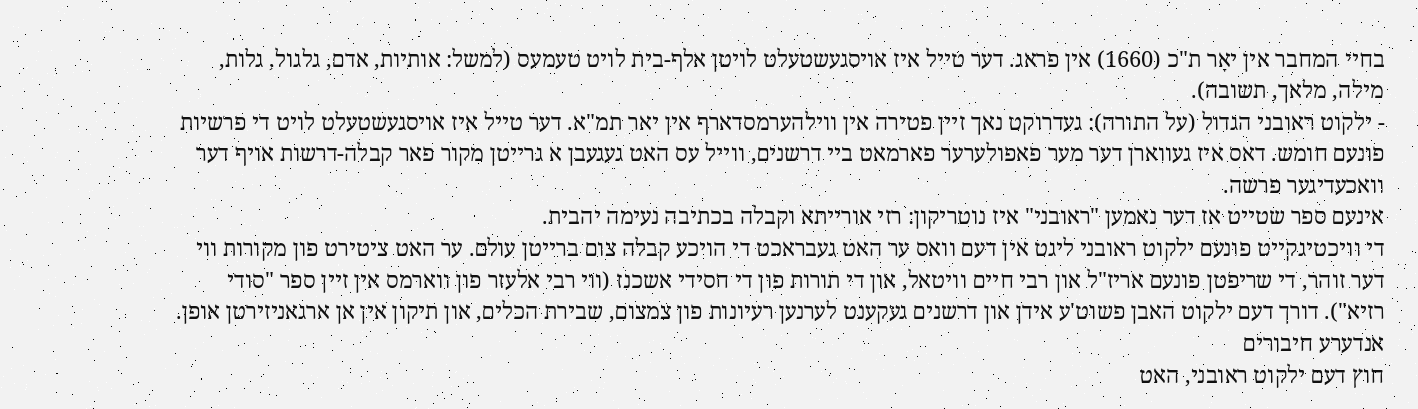בחיי המחבר אין יאָר ת"כ (1660) אין פראג. דער טייל איז אויסגעשטעלט לויטן אלף-בית לויט טעמעס (למשל: אותיות, אדם, גלגול, גלות, מילה, מלאך, תשובה).
- ילקוט ראובני הגדול (על התורה): געדרוקט נאך זיין פטירה אין ווילהערמסדארף אין יאר תמ"א. דער טייל איז אויסגעשטעלט לויט די פרשיות פונעם חומש. דאס איז געווארן דער מער פאפולערער פארמאט ביי דרשנים, ווייל עס האט געגעבן א גרייטן מקור פאר קבלה-דרשות אויף דער וואכעדיגער פרשה.
אינעם ספר שטייט אז דער נאמען "ראובני" איז נוטריקון: רזי אורייתא וקבלה בכתיבה נעימה יהבית.
די וויכטיגקייט פונעם ילקוט ראובני ליגט אין דעם וואס ער האט געבראכט די הויכע קבלה צום ברייטן עולם. ער האט ציטירט פון מקורות ווי דער זוהר, די שריפטן פונעם אריז"ל און רבי חיים וויטאל, און די תורות פון די חסידי אשכנז (ווי רבי אלעזר פון ווארמס אין זיין ספר "סודי רזיא"). דורך דעם ילקוט האבן פשוט'ע אידן און דרשנים געקענט לערנען רעיונות פון צמצום, שבירת הכלים, און תיקון אין אן ארגאניזירטן אופן.
אנדערע חיבורים
חוץ דעם ילקוט ראובני, האט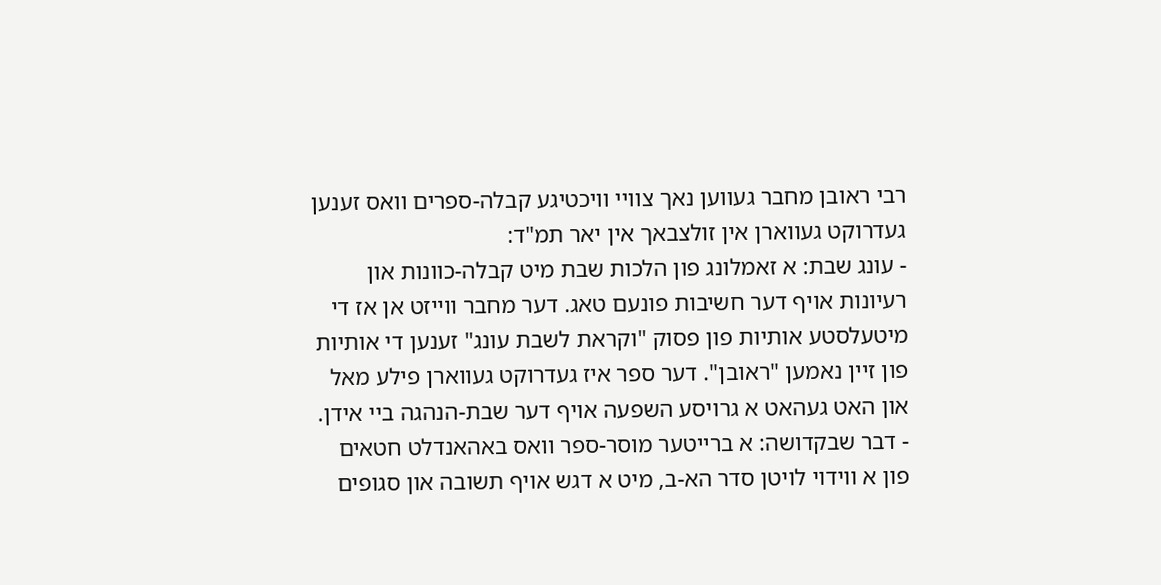רבי ראובן מחבר געווען נאך צוויי וויכטיגע קבלה-ספרים וואס זענען געדרוקט געווארן אין זולצבאך אין יאר תמ"ד:
- עונג שבת: א זאמלונג פון הלכות שבת מיט קבלה-כוונות און רעיונות אויף דער חשיבות פונעם טאג. דער מחבר ווייזט אן אז די מיטעלסטע אותיות פון פסוק "וקראת לשבת עונג" זענען די אותיות פון זיין נאמען "ראובן". דער ספר איז געדרוקט געווארן פילע מאל און האט געהאט א גרויסע השפעה אויף דער שבת-הנהגה ביי אידן.
- דבר שבקדושה: א ברייטער מוסר-ספר וואס באהאנדלט חטאים פון א ווידוי לויטן סדר הא-ב, מיט א דגש אויף תשובה און סגופים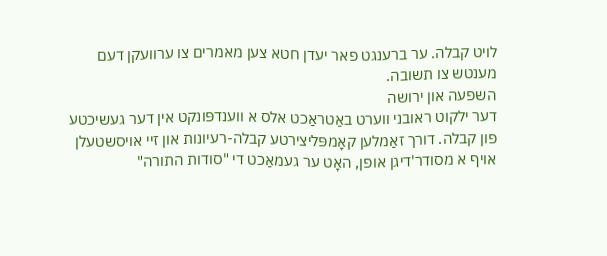לויט קבלה. ער ברענגט פאר יעדן חטא צען מאמרים צו ערוועקן דעם מענטש צו תשובה.
השפעה און ירושה
דער ילקוט ראובני ווערט באַטראַכט אלס א ווענדפּונקט אין דער געשיכטע פון קבלה. דורך זאַמלען קאָמפּליצירטע קבלה-רעיונות און זיי אויסשטעלן אויף א מסודר'דיגן אופן, האָט ער געמאַכט די "סודות התורה"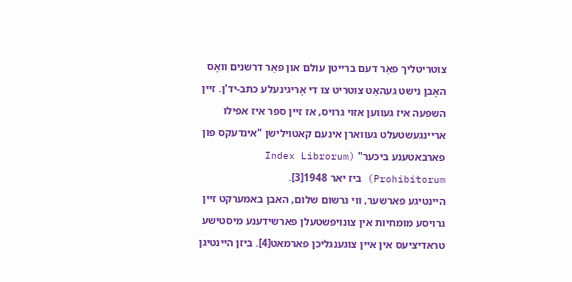צוטריטליך פאַר דעם ברייטן עולם און פאַר דרשנים וואָס האָבן נישט געהאַט צוטריט צו די אָריגינעלע כתב-יד'ן. זיין השפעה איז געווען אזוי גרויס, אז זיין ספר איז אפילו אריינגעשטעלט געווארן אינעם קאטוילישן "אינדעקס פון פארבאטענע ביכער" (Index Librorum Prohibitorum) ביז יאר 1948[3].
היינטיגע פארשער, ווי גרשום שלום, האבן באמערקט זיין גרויסע מומחיות אין צונויפשטעלן פארשידענע מיסטישע טראדיציעס אין איין צוגענגליכן פארמאט[4]. ביזן היינטיגן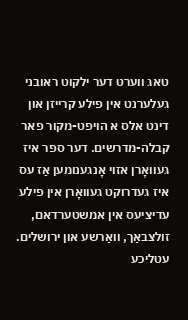טאג ווערט דער ילקוט ראובני געלערנט אין פילע קרייזן און דינט אלס א הויפט-מקור פאר קבלה-מדרשים. דער ספר איז געוואָרן אזוי אָנגענומען אַז עס איז געדרוקט געוואָרן אין פילע עדיציעס אין אמשטערדאם, זולצבאַך, וואַרשע און ירושלים. עטליכע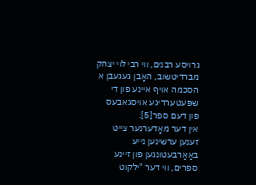גרויסע רבנים, ווי רבי לוי יצחק מברדיטשוב, האָבן געגעבן א הסכמה אויף איינע פון די שפּעטערדיגע אויסגאבעס פון דעם ספר[5].
אין דער מאָדערנער צייט זענען ערשינען נייע באַאַרבעטונגען פון זיינע ספרים, ווי דער "ילקוט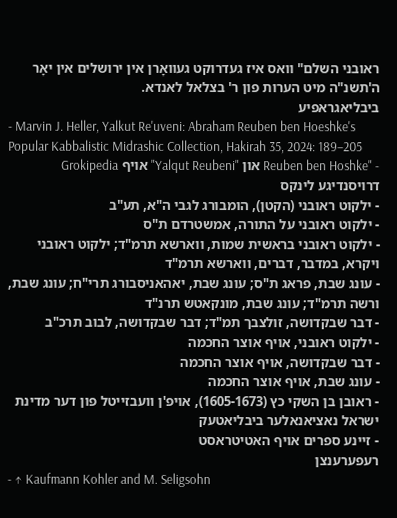ראובני השלם" וואס איז געדרוקט געוואָרן אין ירושלים אין יאָר ה'תשנ"ה מיט הערות פון ר' בצלאל לאנדא.
ביבליאגראפיע
- Marvin J. Heller, Yalkut Re'uveni: Abraham Reuben ben Hoeshke's Popular Kabbalistic Midrashic Collection, Hakirah 35, 2024: 189–205
- "Reuben ben Hoshke און "Yalqut Reubeni" אויף Grokipedia
דרויסנדיגע לינקס
- ילקוט ראובני (הקטן), הומבורג לגבי ה"א, תע"ב
- ילקוט ראובני על התורה, אמשטרדם ת"ס
- ילקוט ראובני בראשית שמות, ווארשא תרמ"ד; ילקוט ראובני ויקרא, במדבר, דברים, ווארשא תרמ"ד
- עונג שבת, פראג ת"ס; עונג שבת, יאהאניסבורג תרי"ח; עונג שבת, ורשה תרמ"ד; עונג שבת, מונקאטש תרנ"ד
- דבר שבקדושה, זולצבך תמ"ד; דבר שבקדושה, לבוב תרכ"ב
- ילקוט ראובני, אויף אוצר החכמה
- דבר שבקדושה, אויף אוצר החכמה
- עונג שבת, אויף אוצר החכמה
- ראובן בן השקי כץ (1605-1673), אויפ'ן וועבזייטל פון דער מדינת ישראל נאציאנאלער ביבליאטעק
- זיינע ספרים אויף האטיטראסט
רעפערענצן
- ↑ Kaufmann Kohler and M. Seligsohn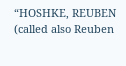“HOSHKE, REUBEN (called also Reuben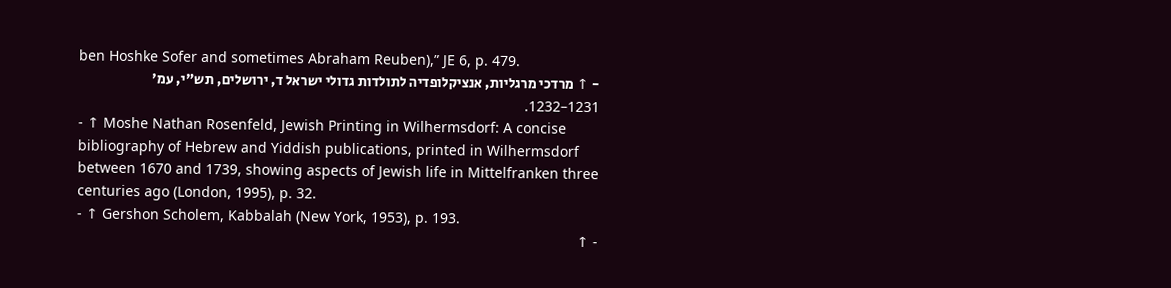ben Hoshke Sofer and sometimes Abraham Reuben),” JE 6, p. 479.
- ↑ מרדכי מרגליות, אנציקלופדיה לתולדות גדולי ישראל ד, ירושלים, תש"י, עמ' 1231–1232.
- ↑ Moshe Nathan Rosenfeld, Jewish Printing in Wilhermsdorf: A concise bibliography of Hebrew and Yiddish publications, printed in Wilhermsdorf between 1670 and 1739, showing aspects of Jewish life in Mittelfranken three centuries ago (London, 1995), p. 32.
- ↑ Gershon Scholem, Kabbalah (New York, 1953), p. 193.
- ↑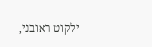ילקוט ראובני,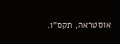אוסטראה, תקס"ו.